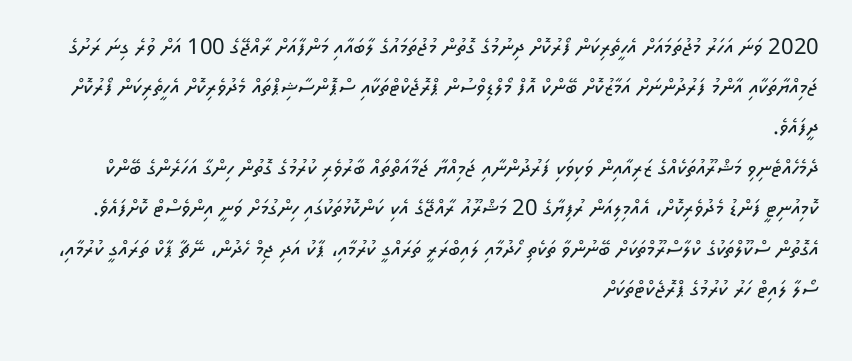2020 ވަނަ އަހަރު މުޖުތަމައަށް އެހީތެރިކަން ފޯރުކޮށް ދިނުމުގެ ގޮތުން މުޖުތަމައުގެ ލާބައާއި މަންފާއަށް ރާއްޖޭގެ 100 އަށް ވުރެ ގިނަ ރަށުގެ ޖަމިއްޔާތަކާއި އާންމު ފަރުދުންނަށް އަމާޒުކޮށް ބޭންކް އޮފް މޯލްޑިވްސުން ޕްރޮޖެކްޓްތަކާއި ސްޕޮންސާޝިޕްތައް މެދުވެރިކޮށް އެހީތެރިކަން ފޯރުކޮށް ދީފައެވެ.
ދެމެހެއްޓެނިވި މަޝްރޫއުތަކެއްގެ ޒަރިއާއިން ވަކިވަކި ފަރުދުންނާއި ޖަމިއްޔާ ޖަމާއަތްތައް ބާރުވެރި ކުރުމުގެ ގޮތުން ހިންގާ އަހަރެންގެ ބޭންކް ކޮމިއުނިޓީ ފަންޑު މެދުވެރިކޮށް، އެއްމިލިއަން ރުފިޔާގެ 20 މަޝްރޫއު ރާއްޖޭގެ އެކި ކަންކޮޅުތަކުގައި ހިންގުމަށް ވަނީ އިންވެސްޓް ކޮށްފައެވެ. އެގޮތުން ސްކޫލްތަކުގެ ކްލާސްރޫމްތަކަށް ބޭނުންވާ ތަކެތި ހޯދުމާއި ލައިބްރަރީ ތަރައްގީ ކުރުމާއި، ޕާކު އަދި ޖިމް ހެދުން، ނޭޗާ ޕާކް ތަރައްގީ ކުރުމާއި، ސޯލާ ލައިޓް ހަރު ކުރުމުގެ ޕްރޮޖެކްޓްތަކަށް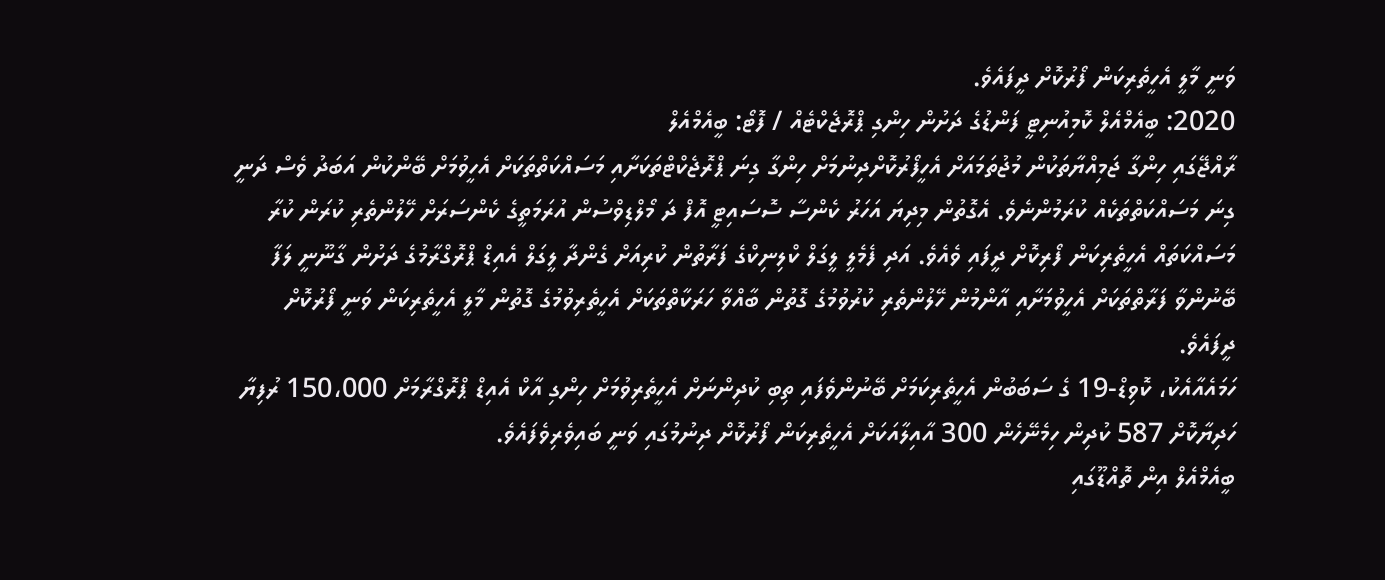ވަނީ މާލީ އެހީތެރިކަން ފޯރުކޮށް ދީފައެވެ.
2020: ބީއެމްއެލް ކޮމިއުނިޓީ ފަންޑުގެ ދަށުން ހިންގި ޕްރޮޖެކްޓެއް / ފޮޓޯ: ބީއެމްއެލް
ރާއްޖޭގައި ހިންގާ ޖަމިއްޔާތަކުން މުޖުތަމައަށް އެހީފޯރުކޮށްދިނުމަށް ހިންގާ ގިނަ ޕްރޮޖެކްޓްތަކަށާއި މަސައްކަތްތަކަށް އެހީވުމަށް ބޭންކުން އަބަދު ވެސް ދަނީ ގިނަ މަސައްކަތްތަކެއް ކުރަމުންނެވެ. އެގޮތުން މިދިޔަ އަހަރު ކެންސާ ސޮސައިޓީ އޮފް ދަ މޯލްޑިވްސުން އުރަމަތީގެ ކެންސަރަށް ހޭލުންތެރި ކުރަން ކުރާ މަސައްކަތައް އެހީތެރިކަން ފޯރިކޮށް ދީފައި ވެއެވެ. އަދި ފެމެލީ ލީގަލް ކްލިނިކްގެ ފަރާތުން ކުރިއަށް ގެންދާ ލީގަލް އެއިޑް ޕްރޮގްރާމުގެ ދަށުން ގާނޫނީ ލަފާ ބޭނުންވާ ފަރާތްތަކަށް އެހީވުމަށާއި އާންމުން ހޭލުންތެރި ކުރުވުމުގެ ގޮތުން ބާއްވާ ހަރަކާތްތަކަށް އެހީތެރިވުމުގެ ގޮތުން މާލީ އެހީތެރިކަން ވަނީ ފޯރުކޮށް ދީފައެވެ.
ހަމައެއާއެކު، ކޮވިޑް-19 ގެ ސަބަބުން އެހީތެރިކަމަށް ބޭނުންވެފައި ތިބި ކުދިންނަށް އެހީތެރިވުމަށް ހިންގި އާކް އެއިޑް ޕްރޮގްރާމަށް 150،000 ރުފިޔާ ހަދިޔާކޮށް 587 ކުދިން ހިމެނޭހެން 300 އާއިލާއަކަށް އެހީތެރިކަން ފޯރުކޮށް ދިނުމުގައި ވަނީ ބައިވެރިވެފައެވެ.
ބީއެމްއެލް އިން ތޮއްޑޫގައި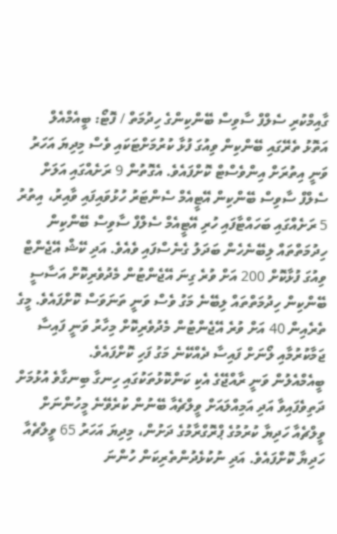ގާއިމްކުރި ސެލްފް ސާވިސް ބޭންކިންގެ ހިދުމަތް / ފޮޓޯ: ބީއެމްއެލް
އަތޮޅު ތެރޭގައި ބޭންކިން ވިއުގަ ފުޅާ ކުރުމަށްޓަކައި ވެސް މިދިޔަ އަހަރު ވަނީ އިތުރަށް އިންވެސްޓް ކޮށްފައެވެ. އެގޮތުން 9 ރަށެއްގައި އަލަށް ސެލްފް ސާވިސް ބޭންކިން އޭޓީއެމް ސެންޓަރު ހުޅުވައިފައި ވާއިރު، އިތުރު 5 ރަށެއްގައި ބަހައްޓާފައި ހުރި އޭޓީއެމް ސެލްފް ސާވިސް ބޭންކިން ހިދުމަތްތައް ލިބޭނެހެން ބަދަލު ގެނެސްފައި ވެއެވެ. އަދި ކޭޝް އޭޖެންޓް ވިއުގަ ފުޅާކޮށް 200 އަށް ވުރެ ގިނަ އޭޖެންޓުން މެދުވެރިކޮށް އަސާސީ ބޭންކިން ހިދުމަތްތައް ލިބޭނެ މަގު ވެސް ވަނީ ތަނަވަސް ކޮށްފައެވެ. މީގެ ތެރެއިން 40 އަށް ވުރެ އޭޖެންޓުން މެދުވެރިކޮށް މިހާރު ވަނީ ފައިސާ ޖަމާކުރުމާއި ލޯނަށް ފައިސާ ދެއްކޭނެ މަގު ފަހި ކޮށްފައެވެ.
ބީއެމްއެލުން ވަނީ ރާއްޖޭގެ އެކި ކަންކޮޅުތަކުގައި ހިނގާ ބިނގާވެ އުޅުމަށް ދަތިވެފައިވާ އަދި އަމިއްލައަށް ވީލްޗެއާ ބޭނުން ކުރެވޭނެ މީހުންނަށް ވީލްޗެއާ ހަދިޔާ ކުރުމުގެ ޕްރޮގްރާމުގެ ދަށުން، މިދިޔަ އަހަރު 65 ވީލްޗެއާ ހަދިޔާ ކޮށްފައެވެ. އަދި ނުކުޅެދުންތެރިކަން ހުންނަ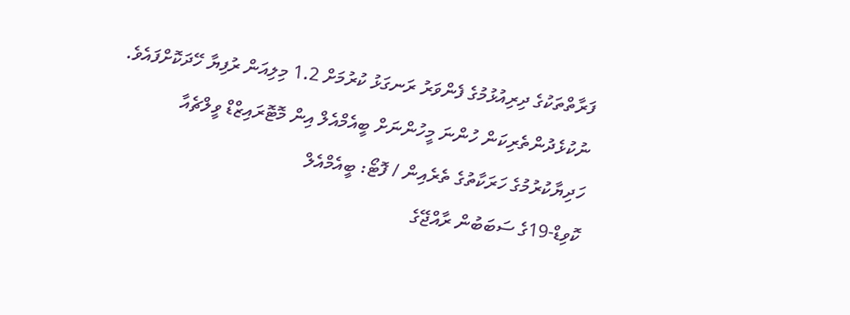ފަރާތްތަކުގެ ދިރިއުޅުމުގެ ފެންވަރު ރަނގަޅު ކުރުމަށް 1.2 މިލިއަން ރުފިޔާ ހޭދަކޮށްފައެވެ.
ނުކުޅެދުންތެރިކަން ހުންނަ މީހުންނަށް ބީއެމްއެލް އިން މޮޓޮރައިޒްޑް ވީލްޗެއާ ހަދިޔާކުރުމުގެ ހަރަކާތުގެ ތެރެއިން / ފޮޓޯ: ބީއެމްއެލް
ކޮވިޑް-19ގެ ސަބަބުން ރާއްޖޭގެ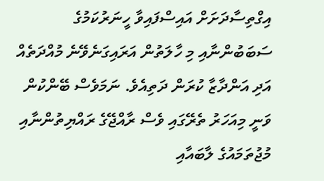އިގްތިސާދަށަށް އައިސްފައިވާ ހީނަރުކަމުގެ ސަބަބުންނާއި މި ހާލަތުން އަރައިގަނެވޭނެ މުއްދަތެއް އަދި އަންދާޒާ ކުރަން ދަތިއެވެ. ނަމަވެސް ބޭންކުން ވަނީ މިއަހަރު ތެރޭގައި ވެސް ރާއްޖޭގެ ރައްޔިތުންނާއި މުޖުތަމައުގެ ލާބައާއި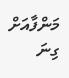މަންފާއަށް ގިނަ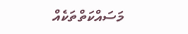މަސައްކަތްތަކެއް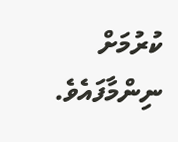ކުރުމަށް ނިންމާފައެވެ.